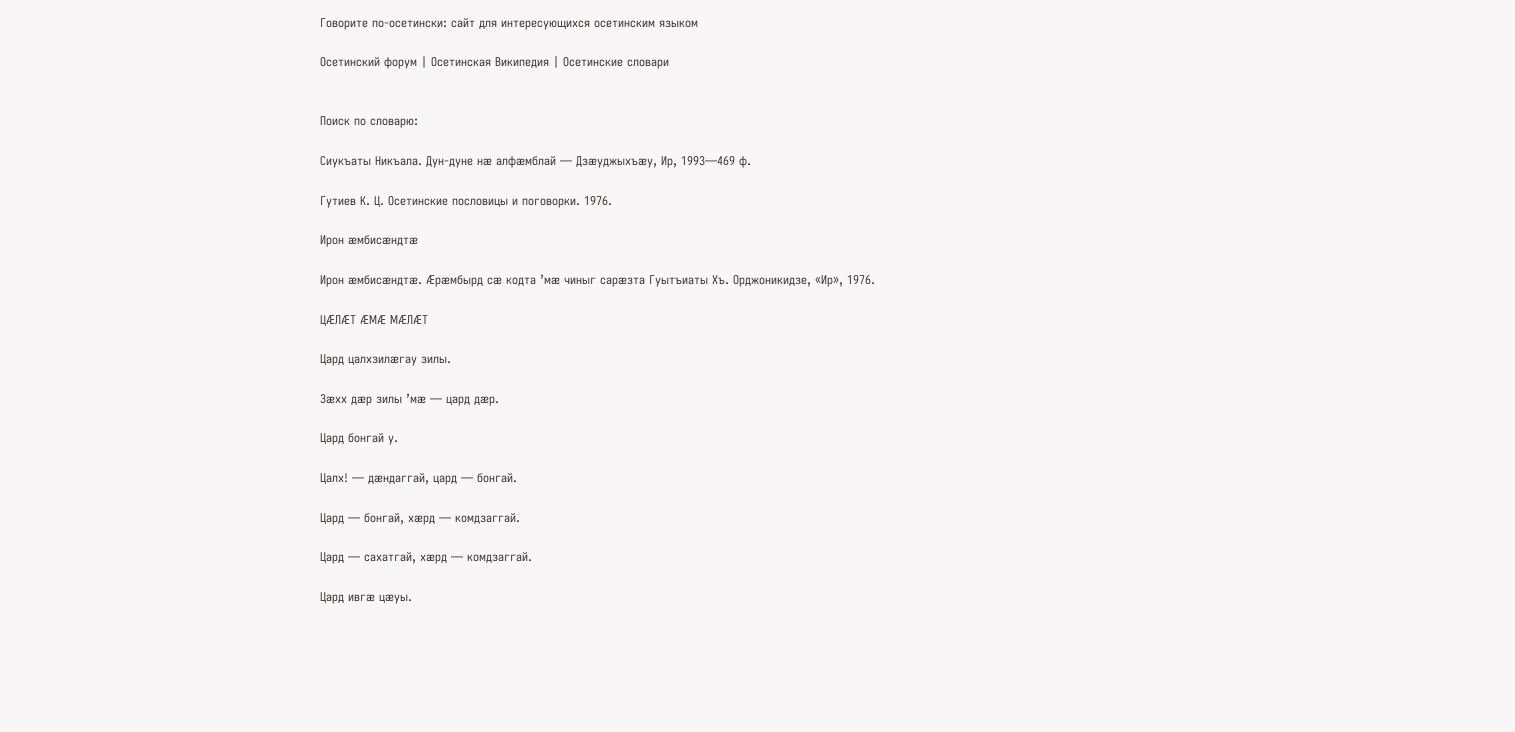Говорите по-осетински: сайт для интересующихся осетинским языком

Осетинский форум | Осетинская Википедия | Осетинские словари


Поиск по словарю:

Сиукъаты Никъала. Дун-дуне нæ алфæмблай — Дзæуджыхъæу, Ир, 1993—469 ф.

Гутиев К. Ц. Осетинские пословицы и поговорки. 1976.

Ирон æмбисæндтæ

Ирон æмбисæндтæ. Æрæмбырд сæ кодта ’мæ чиныг сарæзта Гуытъиаты Хъ. Орджоникидзе, «Ир», 1976.

ЦÆЛÆТ ÆМÆ МÆЛÆТ

Цард цалхзилæгау зилы.

Зæхх дæр зилы ’мæ — цард дæр.

Цард бонгай у.

Цалх! — дæндаггай, цард — бонгай.

Цард — бонгай, хæрд — комдзаггай.

Цард — сахатгай, хæрд — комдзаггай.

Цард ивгæ цæуы.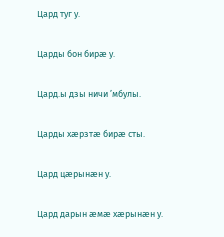Цард туг у.

Царды бон бирæ у.

Цард.ы дзы ничи ’мбулы.

Царды хæрзтæ бирæ сты.

Цард цæрынæн у.

Цард дарын æмæ хæрынæн у.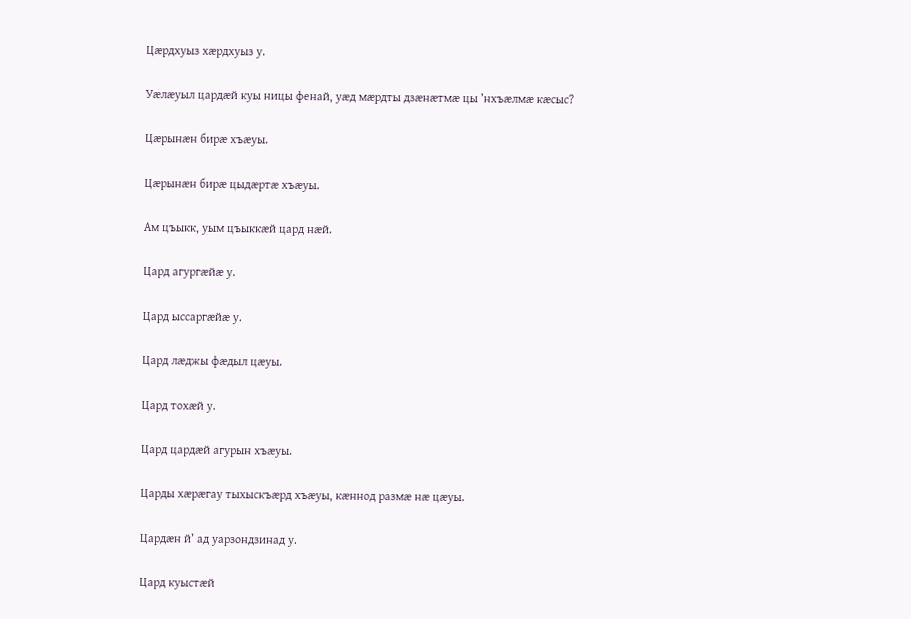Цæрдхуыз хæрдхуыз у.

Уæлæуыл цардæй куы ницы фенай, уæд мæрдты дзæнæтмæ цы ’нхъæлмæ кæсыс?

Цæрынæн бирæ хъæуы.

Цæрынæн бирæ цыдæртæ хъæуы.

Ам цъыкк, уым цъыккæй цард нæй.

Цард агургæйæ у.

Цард ыссаргæйæ у.

Цард лæджы фæдыл цæуы.

Цард тохæй у.

Цард цардæй агурын хъæуы.

Царды хæрæгау тыхыскъæрд хъæуы, кæннод размæ нæ цæуы.

Цардæн й’ ад уарзондзинад у.

Цард куыстæй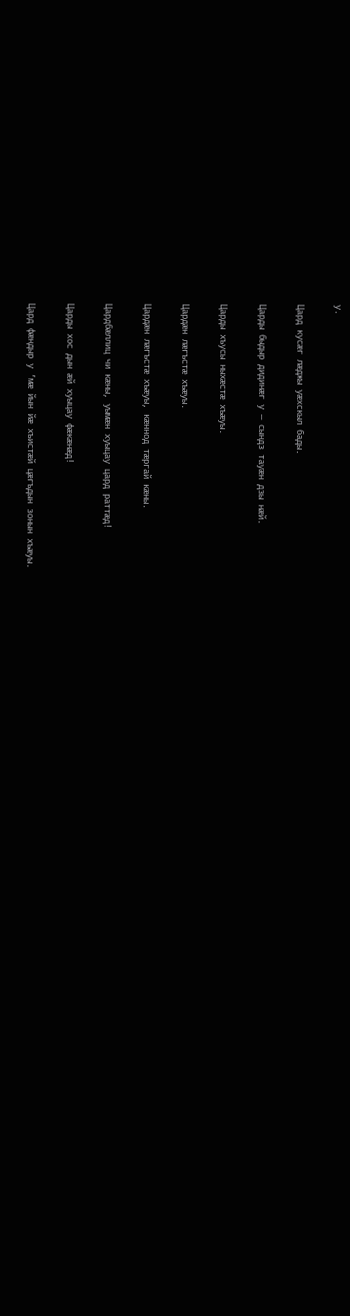у.

Цард кусæг лæджы уæхскыл бады.

Царды быдыр дидинæг у — сындз тауæн дзы нæй.

Царды хъусы ныхæстæ хъæуы.

Цардæн лæгъстæ хъæуы.

Цардæн лæгъстæ хъæуы, кæннод тæргай кæны.

Цардбæллиц чи кæны, уымæн хуыцау цард раттæд!

Царды хос дын æй хуыцау фæкæнæд!

Цард фæндыр у ’мæ йын йæ хъистæй цæгъдын зонын хъæуы.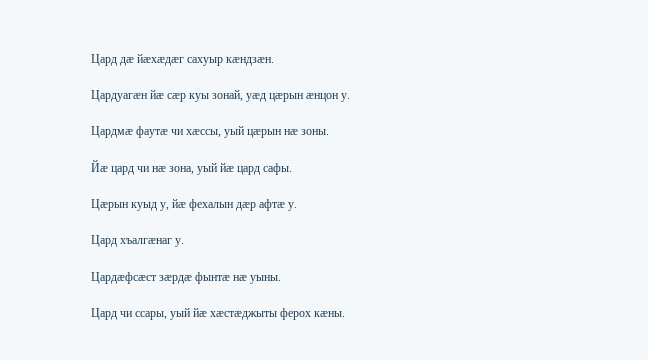Цард дæ йæхæдæг сахуыр кæндзæн.

Цардуагæн йæ сæр куы зонай, уæд цæрын æнцон у.

Цардмæ фаутæ чи хæссы, уый цæрын нæ зоны.

Йæ цард чи нæ зона, уый йæ цард сафы.

Цæрын куыд у, йæ фехалын дæр афтæ у.

Цард хъалгæнаг у.

Цардæфсæст зæрдæ фынтæ нæ уыны.

Цард чи ссары, уый йæ хæстæджыты ферох кæны.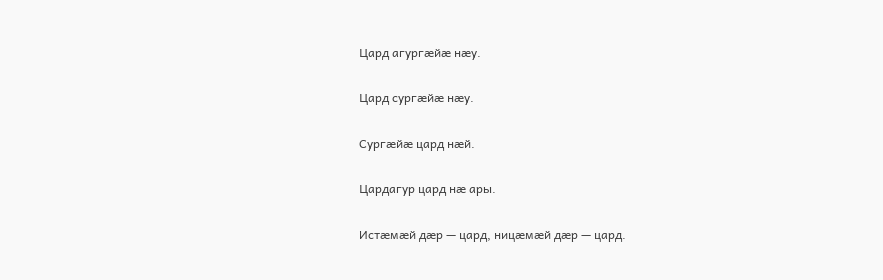Цард агургæйæ нæу.

Цард сургæйæ нæу.

Сургæйæ цард нæй.

Цардагур цард нæ ары.

Истæмæй дæр — цард, ницæмæй дæр — цард.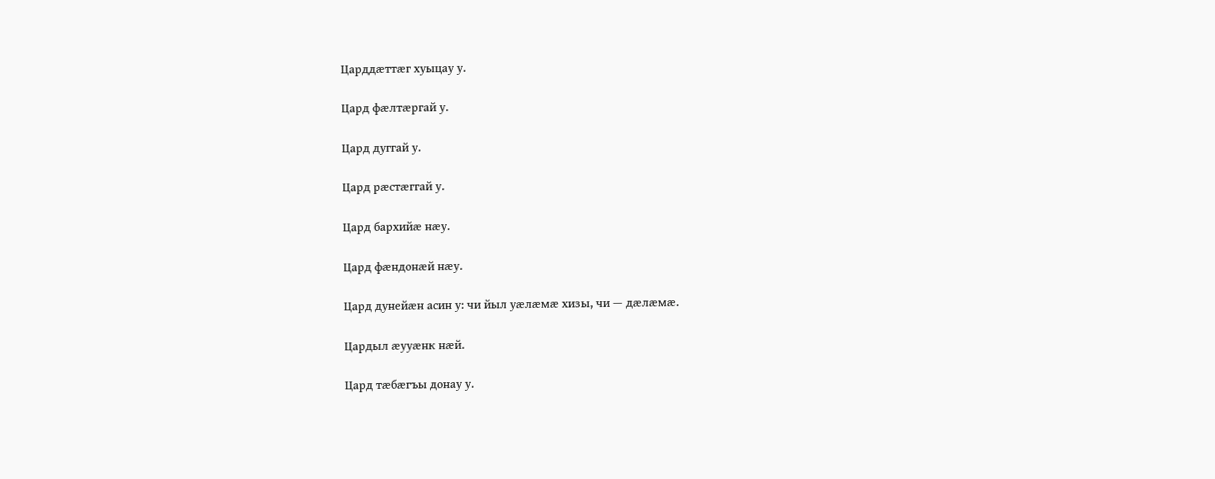Царддæттæг хуыцау у.

Цард фæлтæргай у.

Цард дуггай у.

Цард рæстæггай у.

Цард бархийæ нæу.

Цард фæндонæй нæу.

Цард дунейæн асин у: чи йыл уæлæмæ хизы, чи — дæлæмæ.

Цардыл æууæнк нæй.

Цард тæбæгъы донау у.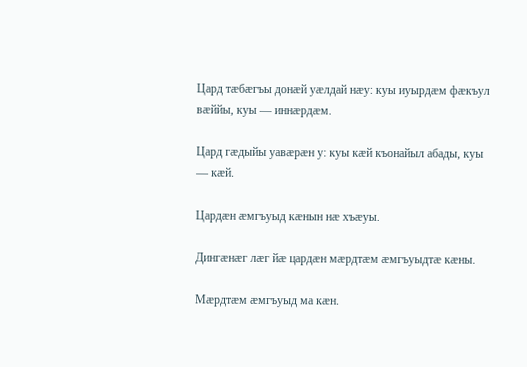Цард тæбæгъы донæй уæлдай нæу: куы иуырдæм фæкъул вæййы, куы — иннæрдæм.

Цард гæдыйы уавæрæн у: куы кæй къонайыл абады, куы — кæй.

Цардæн æмгъуыд кæнын нæ хъæуы.

Дингæнæг лæг йæ цардæн мæрдтæм æмгъуыдтæ кæны.

Мæрдтæм æмгъуыд ма кæн.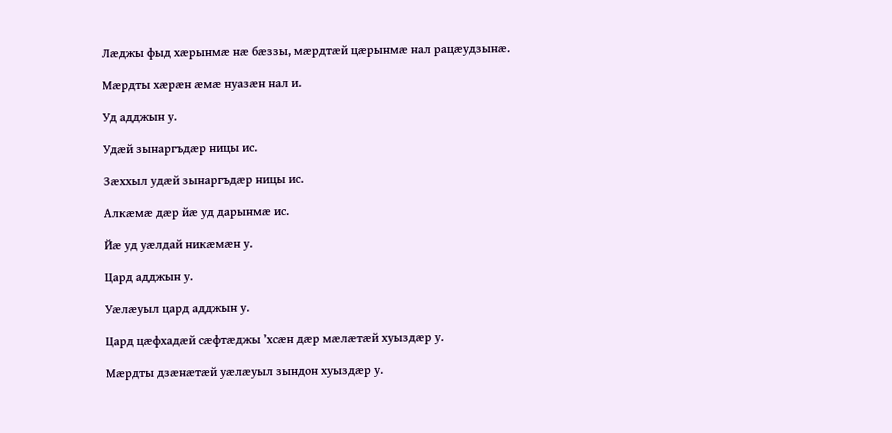Лæджы фыд хæрынмæ нæ бæззы, мæрдтæй цæрынмæ нал рацæудзынæ.

Мæрдты хæрæн æмæ нуазæн нал и.

Уд адджын у.

Удæй зынаргъдæр ницы ис.

Зæххыл удæй зынаргъдæр ницы ис.

Алкæмæ дæр йæ уд дарынмæ ис.

Йæ уд уæлдай никæмæн у.

Цард адджын у.

Уæлæуыл цард адджын у.

Цард цæфхадæй сæфтæджы ’хсæн дæр мæлæтæй хуыздæр у.

Мæрдты дзæнæтæй уæлæуыл зындон хуыздæр у.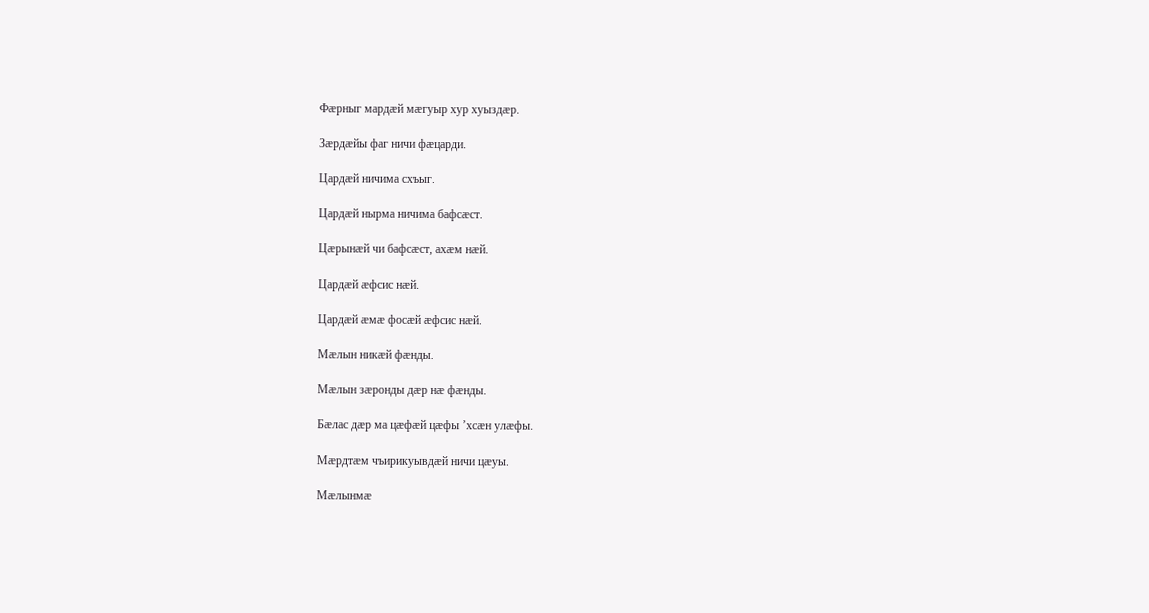Фæрныг мардæй мæгуыр хур хуыздæр.

Зæрдæйы фаг ничи фæцарди.

Цардæй ничима схъыг.

Цардæй нырма ничима бафсæст.

Цæрынæй чи бафсæст, ахæм нæй.

Цардæй æфсис нæй.

Цардæй æмæ фосæй æфсис нæй.

Мæлын никæй фæнды.

Мæлын зæронды дæр нæ фæнды.

Бæлас дæр ма цæфæй цæфы ’хсæн улæфы.

Мæрдтæм чъирикуывдæй ничи цæуы.

Мæлынмæ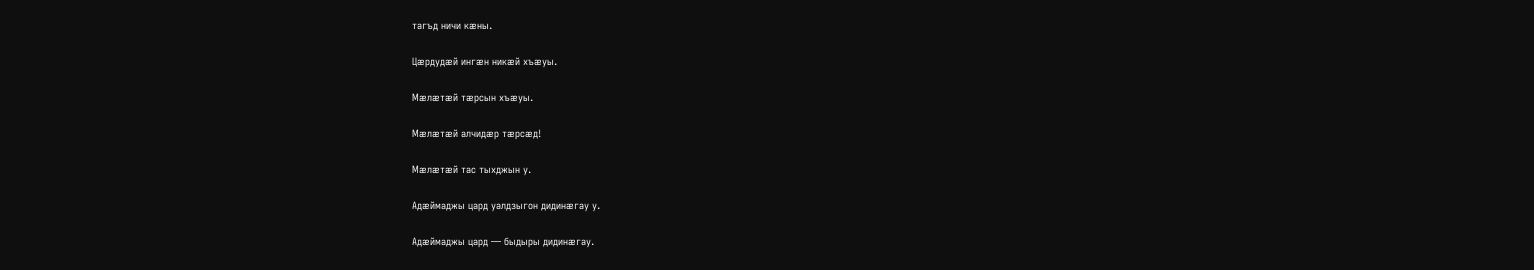тагъд ничи кæны.

Цæрдудæй ингæн никæй хъæуы.

Мæлæтæй тæрсын хъæуы.

Мæлæтæй алчидæр тæрсæд!

Мæлæтæй тас тыхджын у.

Адæймаджы цард уалдзыгон дидинæгау у.

Адæймаджы цард — быдыры дидинæгау.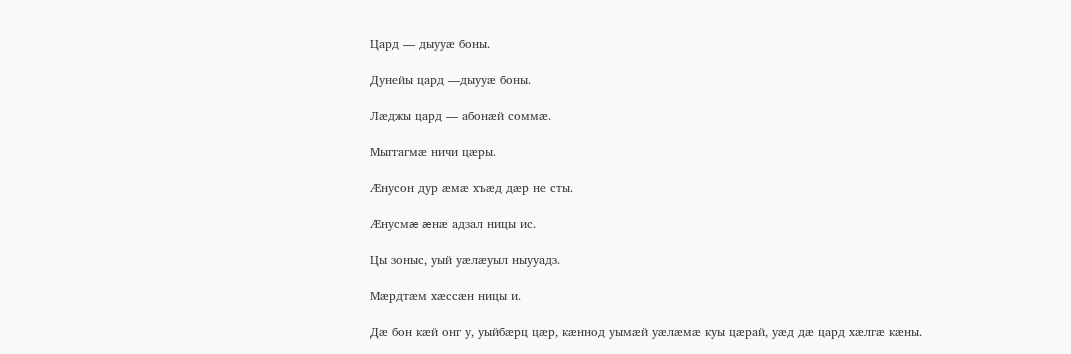Цард — дыууæ боны.

Дунейы цард —дыууæ боны.

Лæджы цард — абонæй соммæ.

Мыггагмæ ничи цæры.

Æнусон дур æмæ хъæд дæр не сты.

Æнусмæ æнæ адзал ницы ис.

Цы зоныс, уый уæлæуыл ныууадз.

Мæрдтæм хæссæн ницы и.

Дæ бон кæй онг у, уыйбæрц цæр, кæннод уымæй уæлæмæ куы цæрай, уæд дæ цард хæлгæ кæны.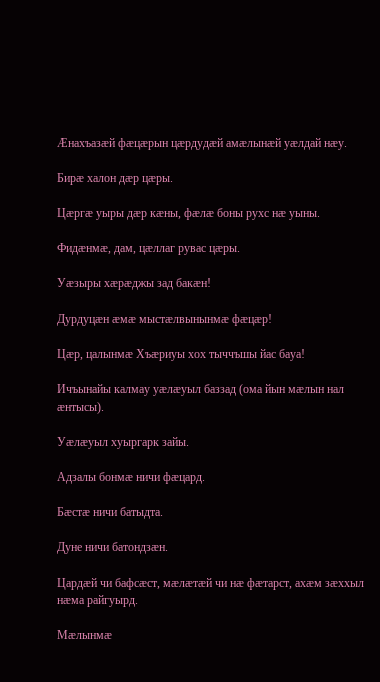Æнахъазæй фæцæрын цæрдудæй амæлынæй уæлдай нæу.

Бирæ халон дæр цæры.

Цæргæ уыры дæр кæны, фæлæ боны рухс нæ уыны.

Фидæнмæ, дам, цæллаг рувас цæры.

Уæзыры хæрæджы зад бакæн!

Дурдуцæн æмæ мыстæлвынынмæ фæцæр!

Цæр, цалынмæ Хъæриуы хох тыччъшы йас бауа!

Ичъынайы калмау уæлæуыл баззад (ома йын мæлын нал æнтысы).

Уæлæуыл хуыргарк зайы.

Адзалы бонмæ ничи фæцард.

Бæстæ ничи батыдта.

Дуне ничи батондзæн.

Цардæй чи бафсæст, мæлæтæй чи нæ фæтарст, ахæм зæххыл нæма райгуырд.

Мæлынмæ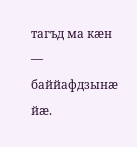тагъд ма кæн — баййафдзынæ йæ.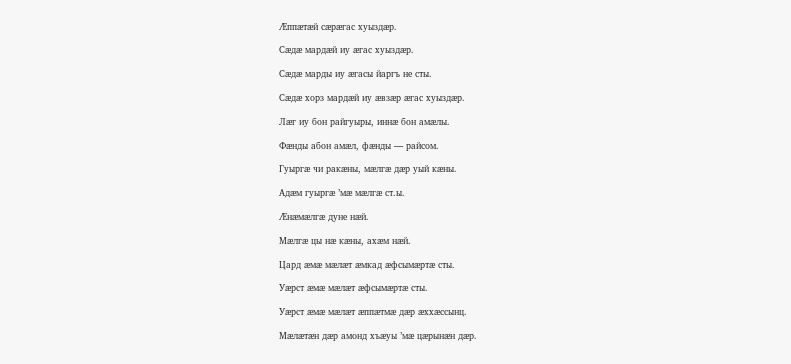Æппæтæй сæрæгас хуыздæр.

Сæдæ мардæй иу æгас хуыздæр.

Сæдæ марды иу æгасы йаргъ не сты.

Сæдæ хорз мардæй иу æвзæр æгас хуыздæр.

Лæг иу бон райгуыры, иннæ бон амæлы.

Фæнды абон амæл, фæнды — райсом.

Гуыргæ чи ракæны, мæлгæ дæр уый кæны.

Адæм гуыргæ ’мæ мæлгæ ст.ы.

Æнæмæлгæ дуне нæй.

Мæлгæ цы нæ кæны, ахæм нæй.

Цард æмæ мæлæт æмкад æфсымæртæ сты.

Уæрст æмæ мæлæт æфсымæртæ сты.

Уæрст æмæ мæлæт æппæтмæ дæр æххæссынц.

Мæлæтæн дæр амонд хъæуы ’мæ цæрынæн дæр.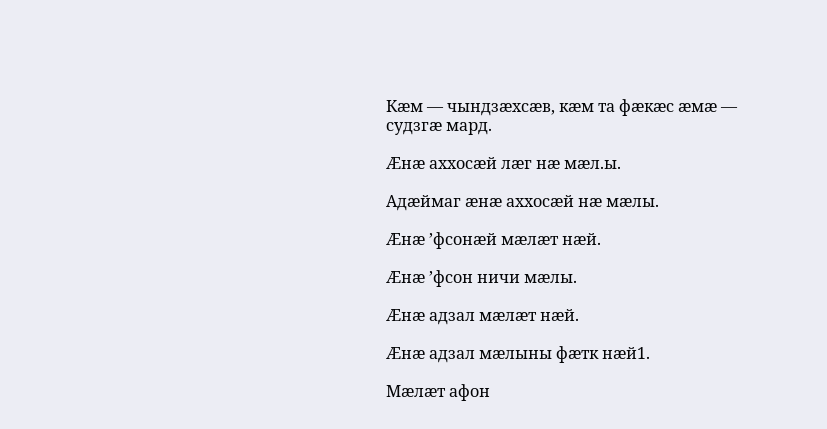Кæм — чындзæхсæв, кæм та фæкæс æмæ — судзгæ мард.

Æнæ аххосæй лæг нæ мæл.ы.

Адæймаг æнæ аххосæй нæ мæлы.

Æнæ ’фсонæй мæлæт нæй.

Æнæ ’фсон ничи мæлы.

Æнæ адзал мæлæт нæй.

Æнæ адзал мæлыны фæтк нæй1.

Мæлæт афон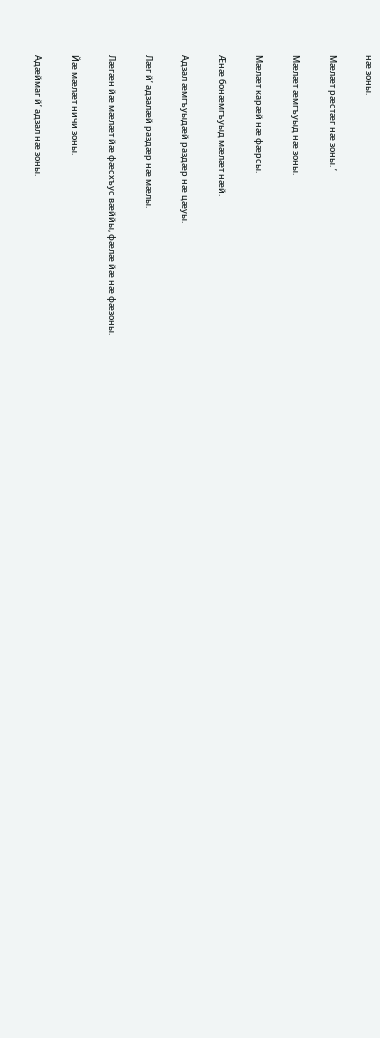нæ зоны.

Мæлæт рæстæг нæ зоны. ’

Мæлæт æмгъуыд нæ зоны.

Мæлæт карæй нæ фæрсы.

Æнæ бонæмгъуыд мæлæт нæй.

Адзал æмгъуыдæй раздæр нæ цæуы.

Лæг й’ адзалæй раздæр нæ мæлы.

Лæгæн йæ мæлæт йæ фæсхъус вæййы, фæлæ йæ нæ фæзоны.

Йæ мæлæт ничи зоны.

Адæймаг й’ адзал нæ зоны.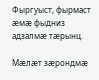Фыргуыст, фырмаст æмæ фыдниз адзалмæ тæрынц.

Мæлæт зæрондмæ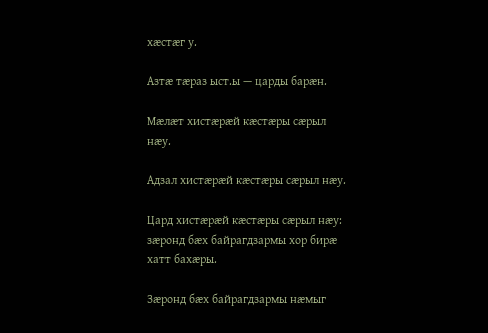хæстæг у.

Азтæ тæраз ыст.ы — царды барæн.

Мæлæт хистæрæй кæстæры сæрыл нæу.

Адзал хистæрæй кæстæры сæрыл нæу.

Цард хистæрæй кæстæры сæрыл нæу: зæронд бæх байрагдзармы хор бирæ хатт бахæры.

Зæронд бæх байрагдзармы нæмыг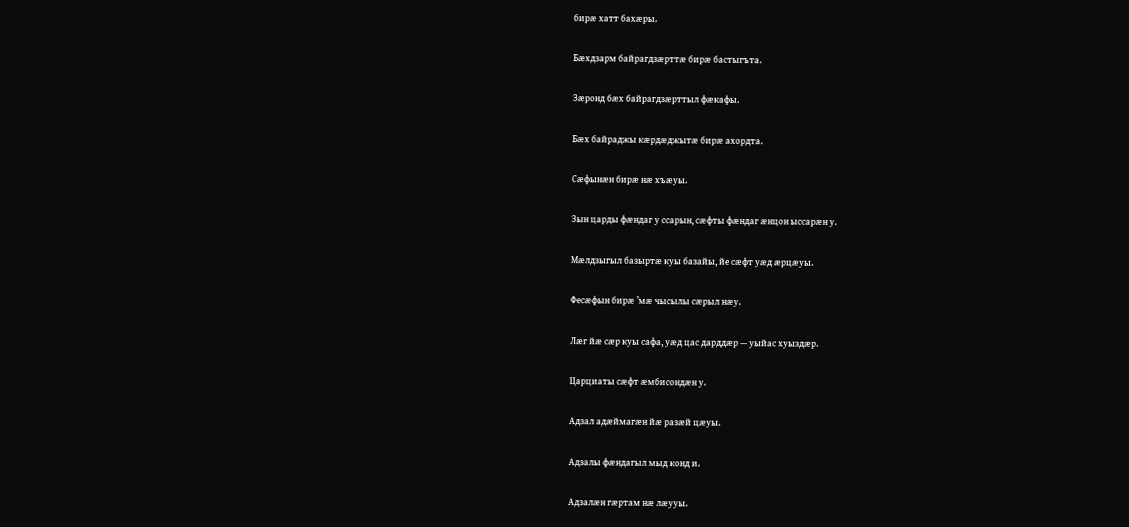бирæ хатт бахæры.

Бæхдзарм байрагдзæрттæ бирæ бастыгъта.

Зæронд бæх байрагдзæрттыл фæкафы.

Бæх байраджы кæрдæджытæ бирæ ахордта.

Сæфынæн бирæ нæ хъæуы.

Зын царды фæндаг у ссарын, сæфты фæндаг æнцон ыссарæн у.

Мæлдзыгыл базыртæ куы базайы, йе сæфт уæд æрцæуы.

Фесæфын бирæ ’мæ чысылы сæрыл нæу.

Лæг йæ сæр куы сафа, уæд цас дарддæр — уыйас хуыздæр.

Царциаты сæфт æмбисондæн у.

Адзал адæймагæн йæ разæй цæуы.

Адзалы фæндагыл мыд конд и.

Адзалæн гæртам нæ лæууы.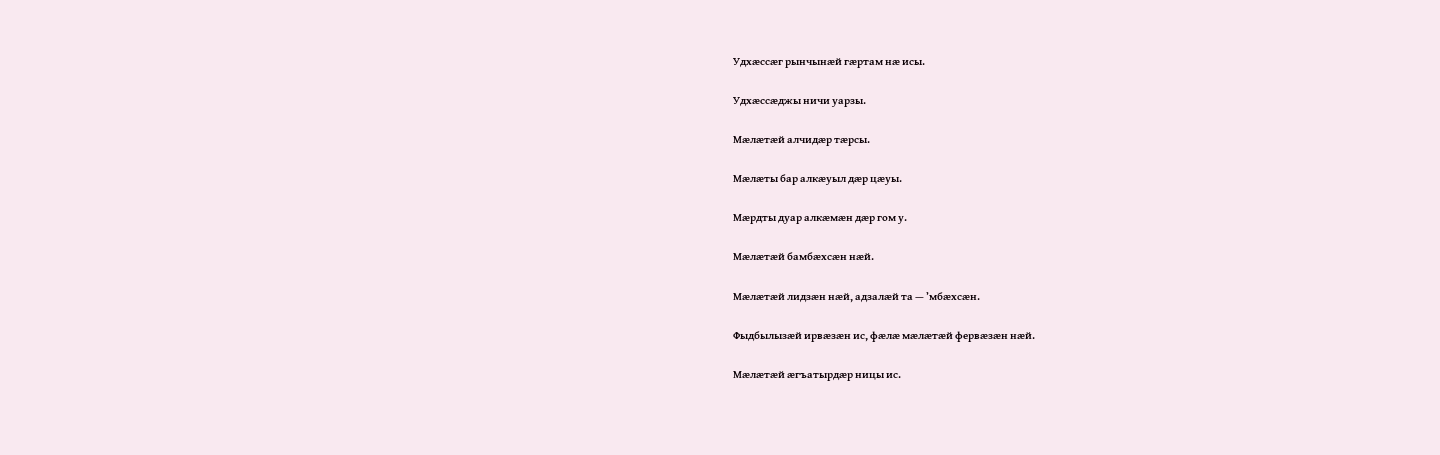Удхæссæг рынчынæй гæртам нæ исы.

Удхæссæджы ничи уарзы.

Мæлæтæй алчидæр тæрсы.

Мæлæты бар алкæуыл дæр цæуы.

Мæрдты дуар алкæмæн дæр гом у.

Мæлæтæй бамбæхсæн нæй.

Мæлæтæй лидзæн нæй, адзалæй та — ’мбæхсæн.

Фыдбылызæй ирвæзæн ис, фæлæ мæлæтæй фервæзæн нæй.

Мæлæтæй æгъатырдæр ницы ис.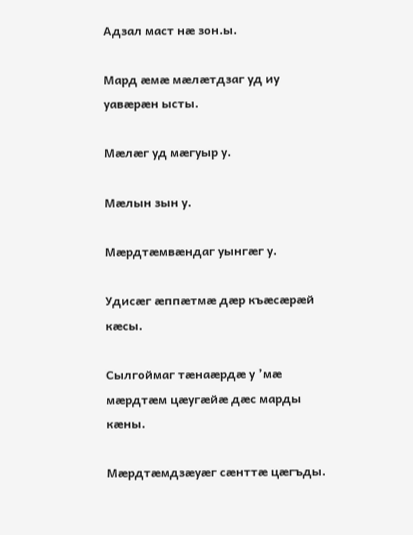Адзал маст нæ зон.ы.

Мард æмæ мæлæтдзаг уд иу уавæрæн ысты.

Мæлæг уд мæгуыр у.

Мæлын зын у.

Мæрдтæмвæндаг уынгæг у.

Удисæг æппæтмæ дæр къæсæрæй кæсы.

Сылгоймаг тæнаæрдæ у ’мæ мæрдтæм цæугæйæ дæс марды кæны.

Мæрдтæмдзæуæг сæнттæ цæгъды.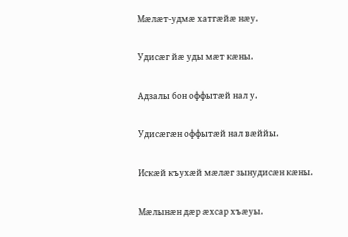Мæлæт-удмæ хатгæйæ нæу.

Удисæг йæ уды мæт кæны.

Адзалы бон оффытæй нал у.

Удисæгæн оффытæй нал вæййы.

Искæй къухæй мæлæг зынудисæн кæны.

Мæлынæн дæр æхсар хъæуы.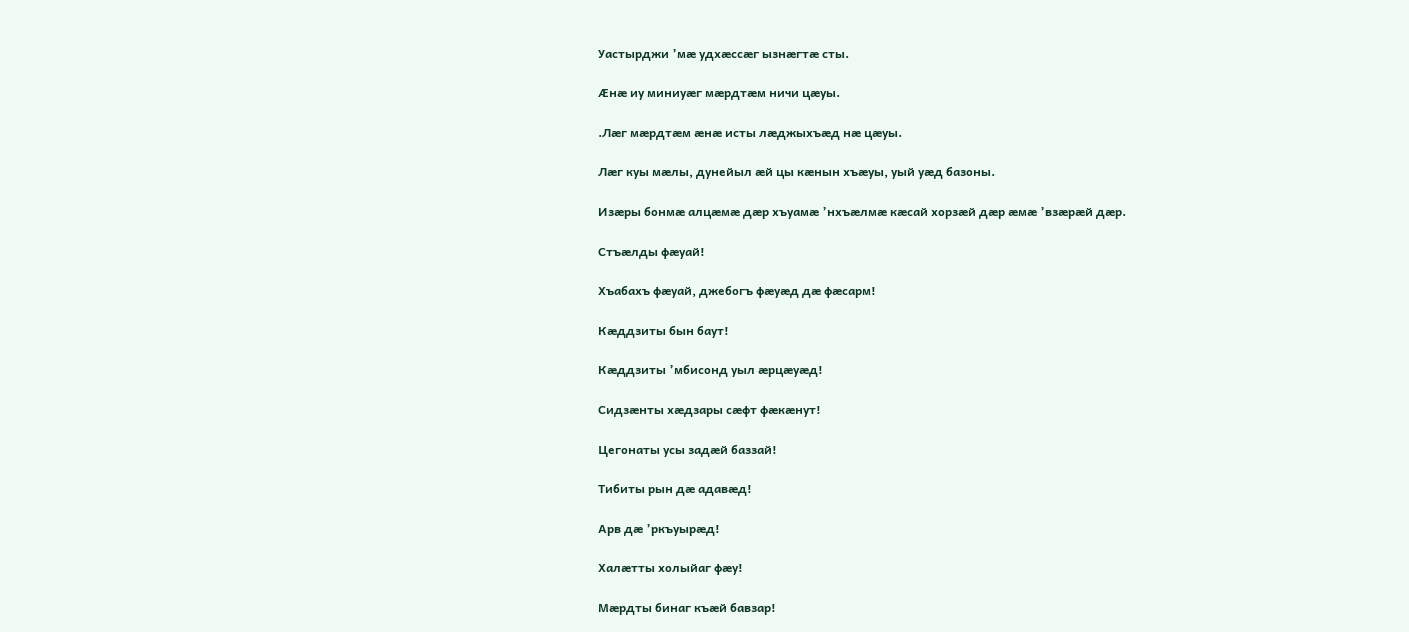Уастырджи ’мæ удхæссæг ызнæгтæ сты.

Æнæ иу миниуæг мæрдтæм ничи цæуы.

.Лæг мæрдтæм æнæ исты лæджыхъæд нæ цæуы.

Лæг куы мæлы, дунейыл æй цы кæнын хъæуы, уый уæд базоны.

Изæры бонмæ алцæмæ дæр хъуамæ ’нхъæлмæ кæсай хорзæй дæр æмæ ’взæрæй дæр.

Стъæлды фæуай!

Хъабахъ фæуай, джебогъ фæуæд дæ фæсарм!

Кæддзиты бын баут!

Кæддзиты ’мбисонд уыл æрцæуæд!

Сидзæнты хæдзары сæфт фæкæнут!

Цегонаты усы задæй баззай!

Тибиты рын дæ адавæд!

Арв дæ ’ркъуырæд!

Халæтты холыйаг фæу!

Мæрдты бинаг къæй бавзар!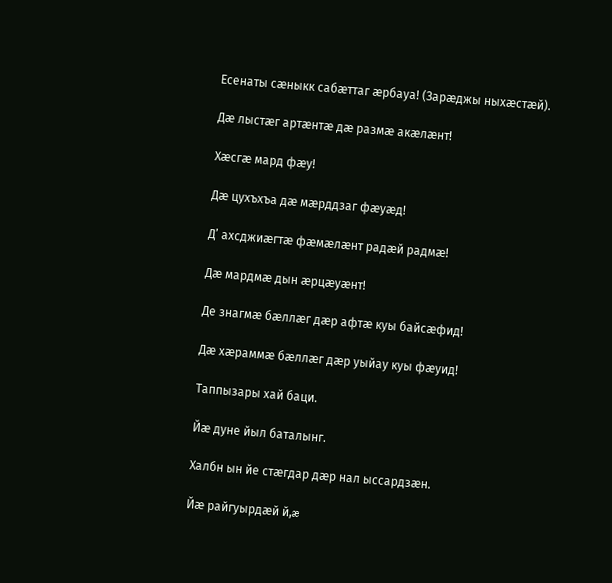Есенаты сæныкк сабæттаг æрбауа! (Зарæджы ныхæстæй).

Дæ лыстæг артæнтæ дæ размæ акæлæнт!

Хæсгæ мард фæу!

Дæ цухъхъа дæ мæрддзаг фæуæд!

Д’ ахсджиæгтæ фæмæлæнт радæй радмæ!

Дæ мардмæ дын æрцæуæнт!

Де знагмæ бæллæг дæр афтæ куы байсæфид!

Дæ хæраммæ бæллæг дæр уыйау куы фæуид!

Таппызары хай баци.

Йæ дуне йыл баталынг.

Халбн ын йе стæгдар дæр нал ыссардзæн.

Йæ райгуырдæй й,æ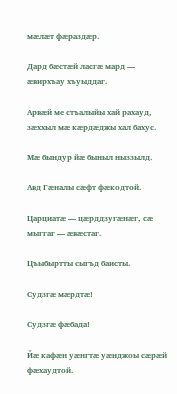мæлæт фæраздæр.

Дард бæстæй ласгæ мард — æвирхъау хъуыддаг.

Арвæй ме стъалыйы хай рахауд, зæххыл мæ кæрдæджы хал бахус.

Мæ бындур йæ быныл ныззылд.

Авд Гæналы сæфт фæкодтой.

Царциатæ — цæрддзугæнæг, сæ мыггаг — æвæстаг.

Цъыбыртты сыгъд баисты.

Судзгæ мæрдтæ!

Судзгæ фæбада!

Йæ кафæн уæнгтæ уæнджоы сæрæй фæхаудтой.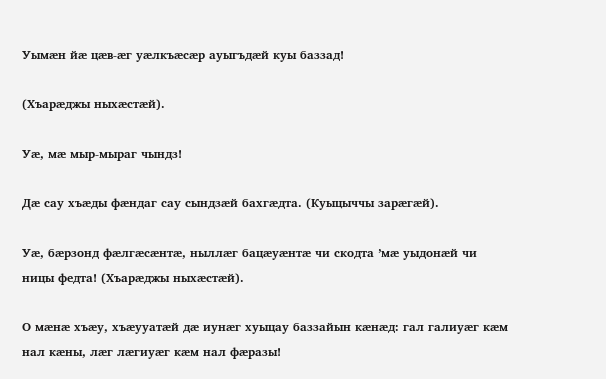Уымæн йæ цæв-æг уæлкъæсæр ауыгъдæй куы баззад!

(Хъарæджы ныхæстæй).

Уæ, мæ мыр-мыраг чындз!

Дæ сау хъæды фæндаг сау сындзæй бахгæдта. (Куыцыччы зарæгæй).

Уæ, бæрзонд фæлгæсæнтæ, ныллæг бацæуæнтæ чи скодта ’мæ уыдонæй чи ницы федта! (Хъарæджы ныхæстæй).

О мæнæ хъæу, хъæууатæй дæ иунæг хуыцау баззайын кæнæд: гал галиуæг кæм нал кæны, лæг лæгиуæг кæм нал фæразы!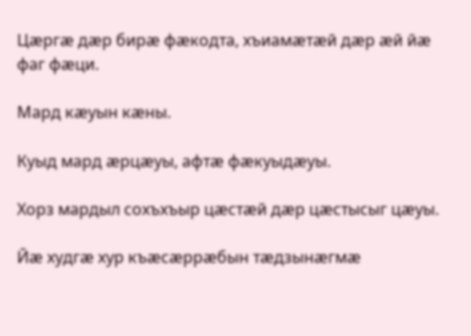Цæргæ дæр бирæ фæкодта, хъиамæтæй дæр æй йæ фаг фæци.

Мард кæуын кæны.

Куыд мард æрцæуы, афтæ фæкуыдæуы.

Хорз мардыл сохъхъыр цæстæй дæр цæстысыг цæуы.

Йæ худгæ хур къæсæррæбын тæдзынæгмæ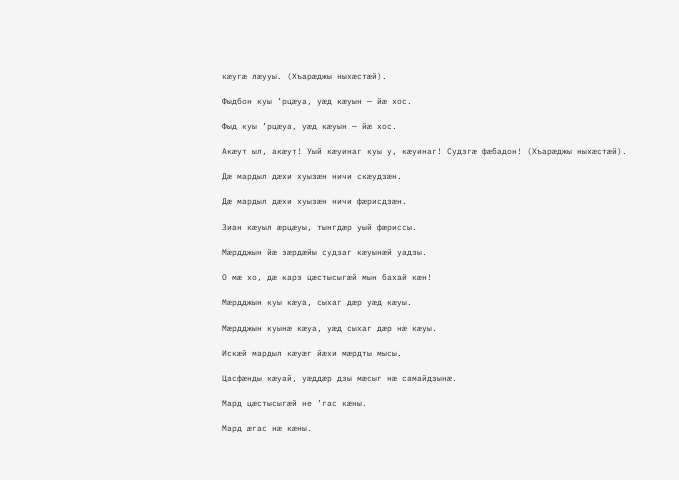кæугæ лæууы. (Хъарæджы ныхæстæй).

Фыдбон куы ’рцæуа, уæд кæуын — йæ хос.

Фыд куы ’рцæуа, уæд кæуын — йæ хос.

Акæут ыл, акæут! Уый кæуинаг куы у, кæуинаг! Судзгæ фæбадон! (Хъарæджы ныхæстæй).

Дæ мардыл дæхи хуызæн ничи скæудзæн.

Дæ мардыл дæхи хуызæн ничи фæрисдзæн.

Зиан кæуыл æрцæуы, тынгдæр уый фæриссы.

Мæрдджын йæ зæрдæйы судзаг кæуынæй уадзы.

О мæ хо, дæ карз цæстысыгæй мын бахай кæн!

Мæрдджын куы кæуа, сыхаг дæр уæд кæуы.

Мæрдджын куынæ кæуа, уæд сыхаг дæр нæ кæуы.

Искæй мардыл кæуæг йæхи мæрдты мысы.

Цасфæнды кæуай, уæддæр дзы мæсыг нæ самайдзынæ.

Мард цæстысыгæй не ’гас кæны.

Мард æгас нæ кæны.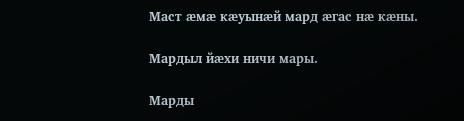Маст æмæ кæуынæй мард æгас нæ кæны.

Мардыл йæхи ничи мары.

Марды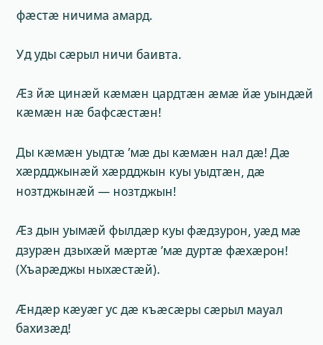фæстæ ничима амард.

Уд уды сæрыл ничи баивта.

Æз йæ цинæй кæмæн цардтæн æмæ йæ уындæй кæмæн нæ бафсæстæн!

Ды кæмæн уыдтæ ’мæ ды кæмæн нал дæ! Дæ хæрдджынæй хæрдджын куы уыдтæн, дæ нозтджынæй — нозтджын!

Æз дын уымæй фылдæр куы фæдзурон, уæд мæ дзурæн дзыхæй мæртæ ’мæ дуртæ фæхæрон! (Хъарæджы ныхæстæй).

Æндæр кæуæг ус дæ къæсæры сæрыл мауал бахизæд!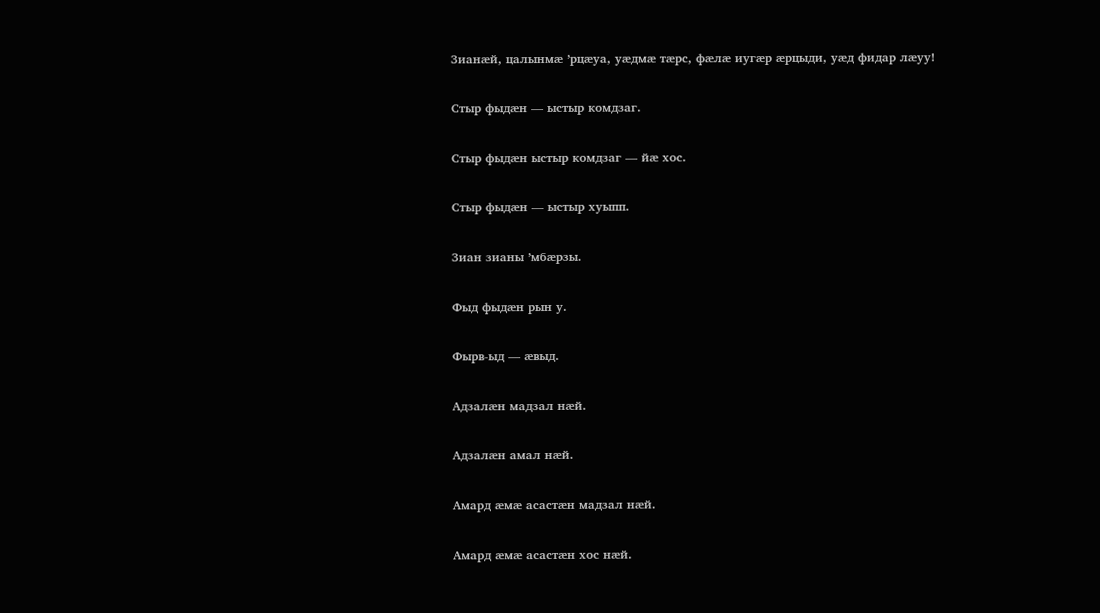Зианæй, цалынмæ ’рцæуа, уæдмæ тæрс, фæлæ иугæр æрцыди, уæд фидар лæуу!

Стыр фыдæн — ыстыр комдзаг.

Стыр фыдæн ыстыр комдзаг — йæ хос.

Стыр фыдæн — ыстыр хуыпп.

Зиан зианы ’мбæрзы.

Фыд фыдæн рын у.

Фырв-ыд — æвыд.

Адзалæн мадзал нæй.

Адзалæн амал нæй.

Амард æмæ асастæн мадзал нæй.

Амард æмæ асастæн хос нæй.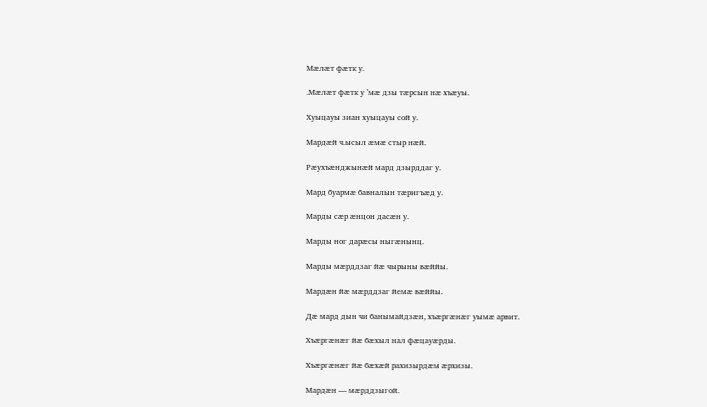Мæлæт фæтк у.

.Мæлæт фæтк у ’мæ дзы тæрсын нæ хъæуы.

Хуыцауы зиан хуыцауы сой у.

Мардæй ч.ысыл æмæ стыр нæй.

Рæухъæнджынæй мард дзырддаг у.

Мард буармæ бавналын тæригъæд у.

Марды сæр æнцон дасæн у.

Марды ног дарæсы ныгæнынц.

Марды мæрддзаг йæ чырыны вæййы.

Мардæн йæ мæрддзаг йемæ вæййы.

Дæ мард дын чи банымайдзæн, хъæргæнæг уымæ арвит.

Хъæргæнæг йæ бæхыл нал фæцауæрды.

Хъæргæнæг йæ бæхæй рахизырдæм æрхизы.

Мардæн — мæрддзыгой.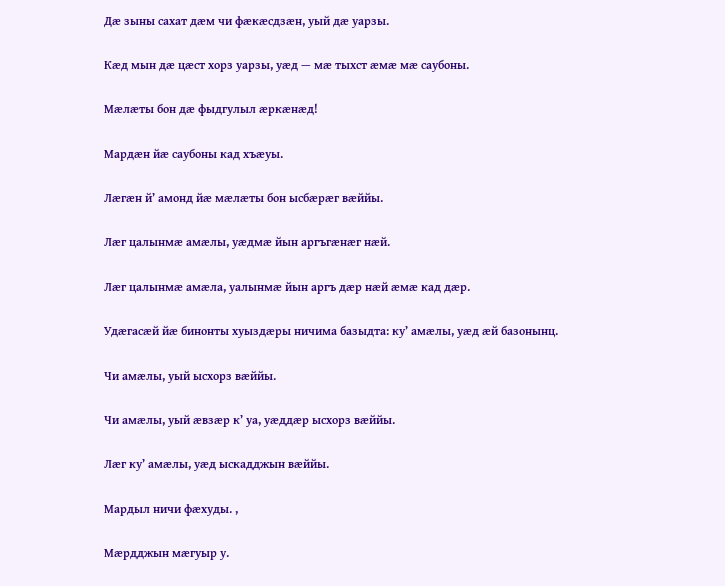Дæ зыны сахат дæм чи фæкæсдзæн, уый дæ уарзы.

Кæд мын дæ цæст хорз уарзы, уæд — мæ тыхст æмæ мæ саубоны.

Мæлæты бон дæ фыдгулыл æркæнæд!

Мардæн йæ саубоны кад хъæуы.

Лæгæн й’ амонд йæ мæлæты бон ысбæрæг вæййы.

Лæг цалынмæ амæлы, уæдмæ йын аргъгæнæг нæй.

Лæг цалынмæ амæла, уалынмæ йын аргъ дæр нæй æмæ кад дæр.

Удæгасæй йæ бинонты хуыздæры ничима базыдта: ку’ амæлы, уæд æй базонынц.

Чи амæлы, уый ысхорз вæййы.

Чи амæлы, уый æвзæр к’ уа, уæддæр ысхорз вæййы.

Лæг ку’ амæлы, уæд ыскадджын вæййы.

Мардыл ничи фæхуды. ,

Мæрдджын мæгуыр у.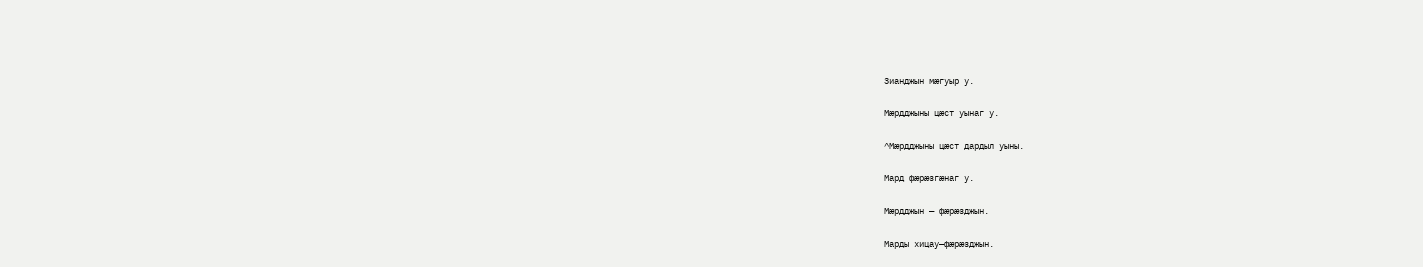Зианджын мæгуыр у.

Мæрдджыны цæст уынаг у.

^Мæрдджыны цæст дардыл уыны.

Мард фæрæзгæнаг у.

Мæрдджын — фæрæзджын.

Марды хицау—фæрæзджын.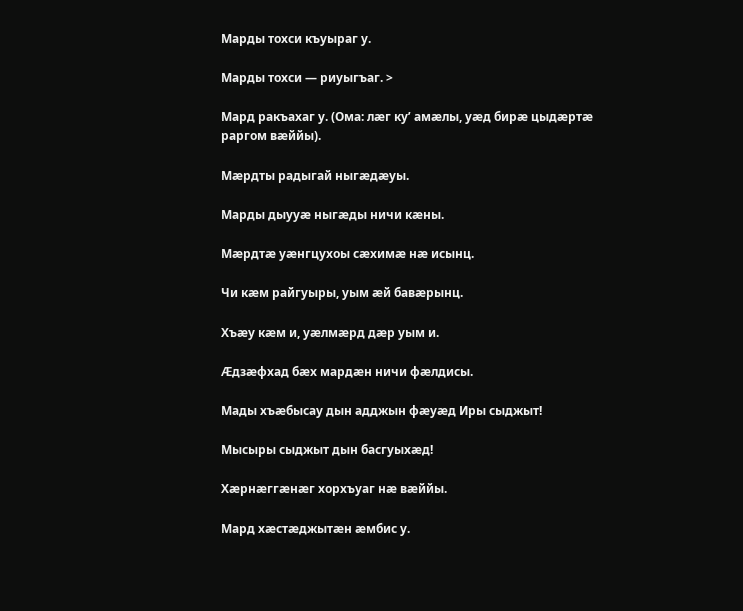Марды тохси къуыраг у.

Марды тохси — риуыгъаг. >

Мард ракъахаг у. (Ома: лæг ку’ амæлы, уæд бирæ цыдæртæ раргом вæййы).

Мæрдты радыгай ныгæдæуы.

Марды дыууæ ныгæды ничи кæны.

Мæрдтæ уæнгцухоы сæхимæ нæ исынц.

Чи кæм райгуыры, уым æй бавæрынц.

Хъæу кæм и, уæлмæрд дæр уым и.

Æдзæфхад бæх мардæн ничи фæлдисы.

Мады хъæбысау дын адджын фæуæд Иры сыджыт!

Мысыры сыджыт дын басгуыхæд!

Хæрнæггæнæг хорхъуаг нæ вæййы.

Мард хæстæджытæн æмбис у.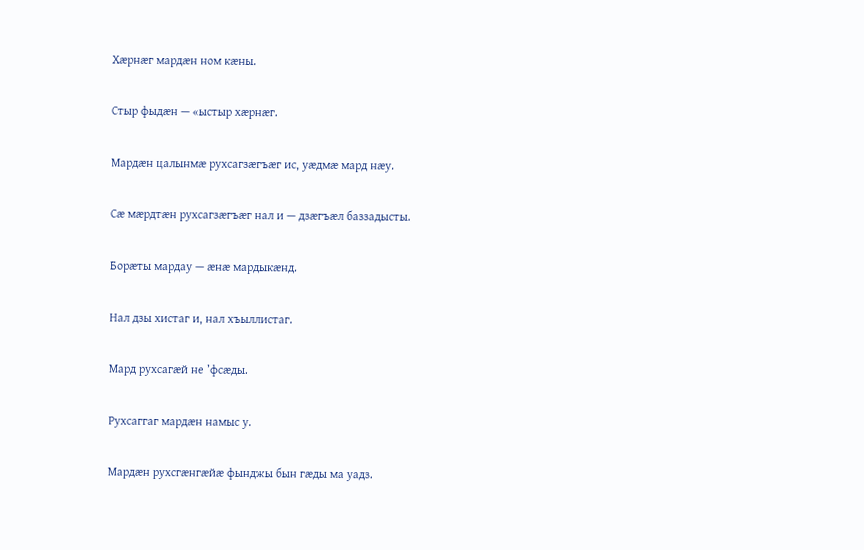Хæрнæг мардæн ном кæны.

Стыр фыдæн — «ыстыр хæрнæг.

Мардæн цалынмæ рухсагзæгъæг ис, уæдмæ мард нæу.

Сæ мæрдтæн рухсагзæгъæг нал и — дзæгъæл баззадысты.

Борæты мардау — æнæ мардыкæнд.

Нал дзы хистаг и, нал хъыллистаг.

Мард рухсагæй не ’фсæды.

Рухсаггаг мардæн намыс у.

Мардæн рухсгæнгæйæ фынджы бын гæды ма уадз.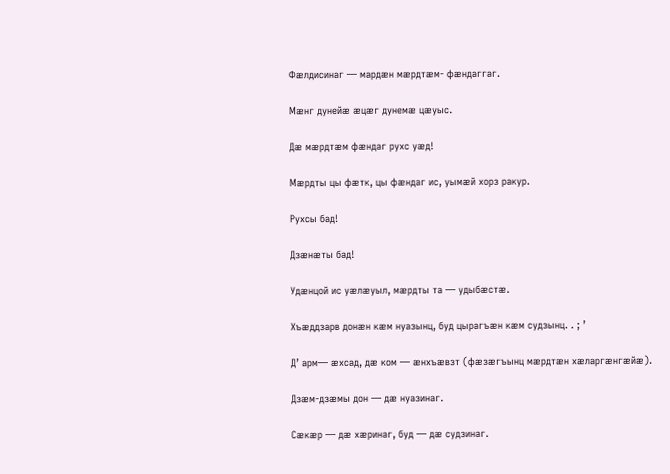Фæлдисинаг — мардæн мæрдтæм- фæндаггаг.

Мæнг дунейæ æцæг дунемæ цæуыс.

Дæ мæрдтæм фæндаг рухс уæд!

Мæрдты цы фæтк, цы фæндаг ис, уымæй хорз ракур.

Рухсы бад!

Дзæнæты бад!

Удæнцой ис уæлæуыл, мæрдты та — удыбæстæ.

Хъæддзарв донæн кæм нуазынц, буд цырагъæн кæм судзынц. . ; ’

Д’ арм— æхсад, дæ ком — æнхъæвзт (фæзæгъынц мæрдтæн хæларгæнгæйæ).

Дзæм-дзæмы дон — дæ нуазинаг.

Сæкæр — дæ хæринаг, буд — дæ судзинаг.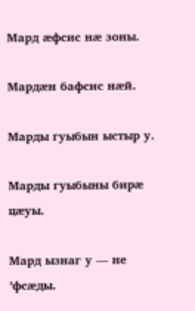Мард æфсис нæ зоны.

Мардæн бафсис нæй.

Марды гуыбын ыстыр у.

Марды гуыбыны бирæ цæуы.

Мард ызнаг у — не ’фсæды.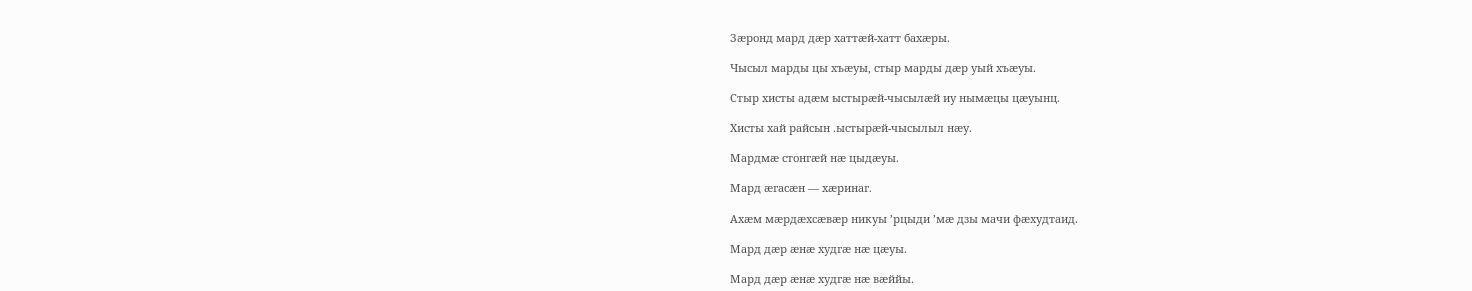Зæронд мард дæр хаттæй-хатт бахæры.

Чысыл марды цы хъæуы, стыр марды дæр уый хъæуы.

Стыр хисты адæм ыстырæй-чысылæй иу нымæцы цæуынц.

Хисты хай райсын .ыстырæй-чысылыл нæу.

Мардмæ стонгæй нæ цыдæуы.

Мард æгасæн — хæринаг.

Ахæм мæрдæхсæвæр никуы ’рцыди ’мæ дзы мачи фæхудтаид.

Мард дæр æнæ худгæ нæ цæуы.

Мард дæр æнæ худгæ нæ вæййы.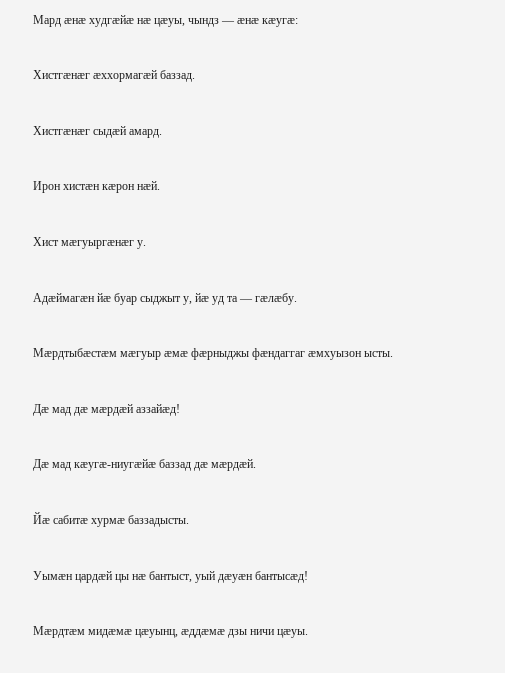Мард æнæ худгæйæ нæ цæуы, чындз — æнæ кæугæ:

Хистгæнæг æххормагæй баззад.

Хистгæнæг сыдæй амард.

Ирон хистæн кæрон нæй.

Хист мæгуыргæнæг у.

Адæймагæн йæ буар сыджыт у, йæ уд та — гæлæбу.

Мæрдтыбæстæм мæгуыр æмæ фæрныджы фæндаггаг æмхуызон ысты.

Дæ мад дæ мæрдæй аззайæд!

Дæ мад кæугæ-ниугæйæ баззад дæ мæрдæй.

Йæ сабитæ хурмæ баззадысты.

Уымæн цардæй цы нæ бантыст, уый дæуæн бантысæд!

Мæрдтæм мидæмæ цæуынц, æддæмæ дзы ничи цæуы.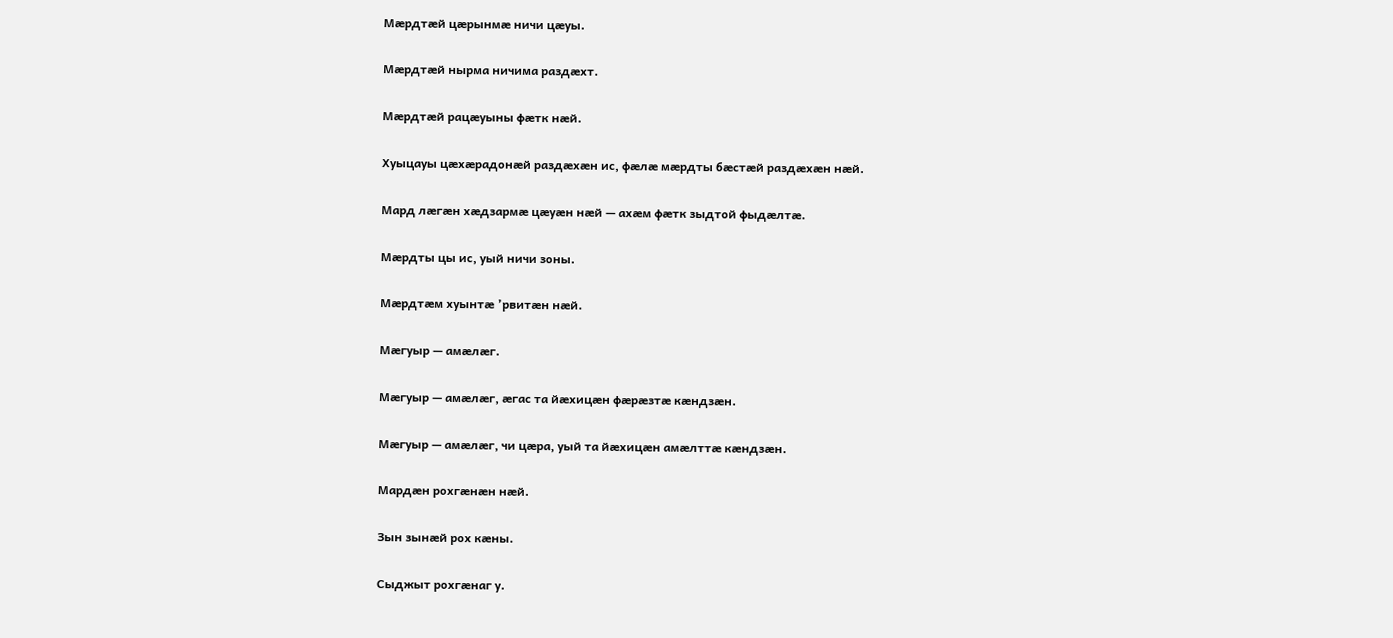Мæрдтæй цæрынмæ ничи цæуы.

Мæрдтæй нырма ничима раздæхт.

Мæрдтæй рацæуыны фæтк нæй.

Хуыцауы цæхæрадонæй раздæхæн ис, фæлæ мæрдты бæстæй раздæхæн нæй.

Мард лæгæн хæдзармæ цæуæн нæй — ахæм фæтк зыдтой фыдæлтæ.

Мæрдты цы ис, уый ничи зоны.

Мæрдтæм хуынтæ ’рвитæн нæй.

Мæгуыр — амæлæг.

Мæгуыр — амæлæг, æгас та йæхицæн фæрæзтæ кæндзæн.

Мæгуыр — амæлæг, чи цæра, уый та йæхицæн амæлттæ кæндзæн.

Мардæн рохгæнæн нæй.

Зын зынæй рох кæны.

Сыджыт рохгæнаг у.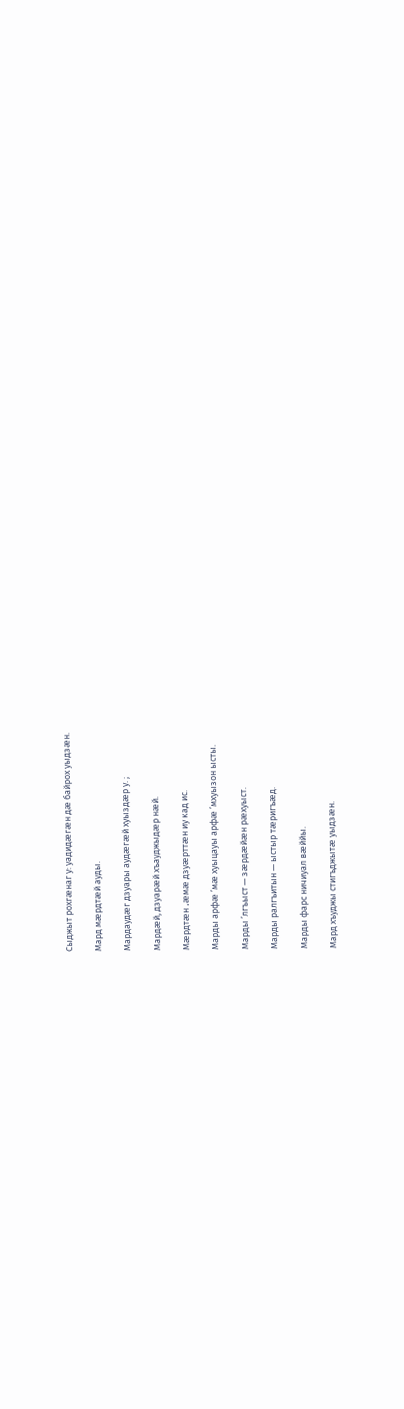Сыджыт рохгæнаг у: уадидæгæн дæ байрох уыдзæн.

Мард мæрдтæй ауды.

Мардаудæг дзуары аудæгæй хуыздæр у. ;

Мардæй, дзуарæй хъауджыдæр нæй.

Мæрдтæн .æмæ дзуæрттæн иу кад ис.

Марды арфæ ’мæ хуыцауы арфæ ’мхуызон ысты.

Марды ’лгъыст — зæрдæйæн рæхуыст.

Марды ралгъитын — ыстыр тæригъæд.

Марды фарс ничиуал вæййы.

Мард хъуджы стигъджытæ уыдзæн.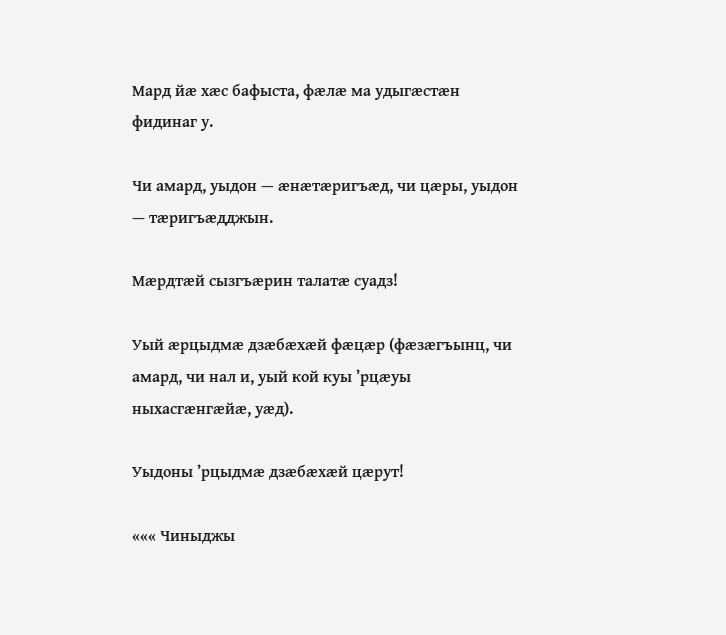Мард йæ хæс бафыста, фæлæ ма удыгæстæн фидинаг у.

Чи амард, уыдон — æнæтæригъæд, чи цæры, уыдон — тæригъæдджын.

Мæрдтæй сызгъæрин талатæ суадз!

Уый æрцыдмæ дзæбæхæй фæцæр (фæзæгъынц, чи амард, чи нал и, уый кой куы ’рцæуы ныхасгæнгæйæ, уæд).

Уыдоны ’рцыдмæ дзæбæхæй цæрут!

««« Чиныджы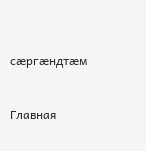сæргæндтæм


Главная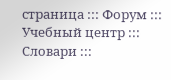страница ::: Форум ::: Учебный центр ::: Словари :::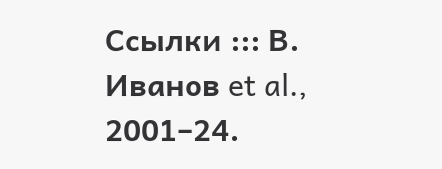Ссылки ::: В. Иванов et al., 2001–24.